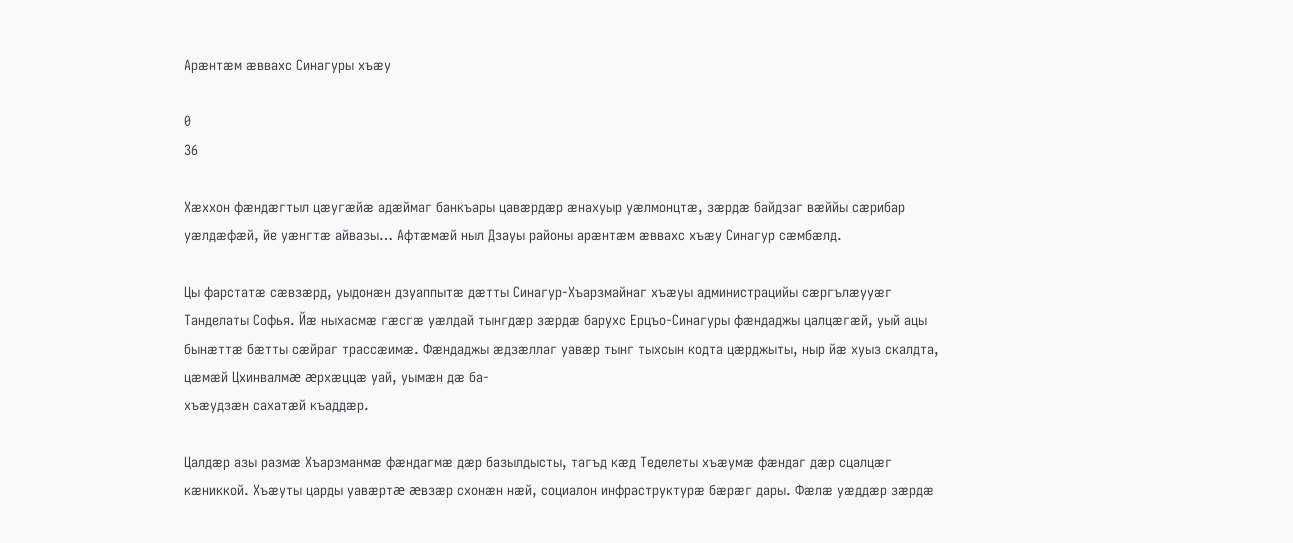Арæнтæм æввахс Синагуры хъæу

0
36

Хæххон фæндæгтыл цæугæйæ адæймаг банкъары цавæрдæр æнахуыр уæлмонцтæ, зæрдæ байдзаг вæййы сæрибар уæлдæфæй, йе уæнгтæ айвазы… Афтæмæй ныл Дзауы районы арæнтæм æввахс хъæу Синагур сæмбæлд.

Цы фарстатæ сæвзæрд, уыдонæн дзуаппытæ дæтты Синагур-Хъарзмайнаг хъæуы администрацийы сæргълæууæг Танделаты Софья. Йæ ныхасмæ гæсгæ уæлдай тынгдæр зæрдæ барухс Ерцъо-Синагуры фæндаджы цалцæгæй, уый ацы бынæттæ бæтты сæйраг трассæимæ. Фæндаджы æдзæллаг уавæр тынг тыхсын кодта цæрджыты, ныр йæ хуыз скалдта, цæмæй Цхинвалмæ æрхæццæ уай, уымæн дæ ба-
хъæудзæн сахатæй къаддæр.

Цалдæр азы размæ Хъарзманмæ фæндагмæ дæр базылдысты, тагъд кæд Теделеты хъæумæ фæндаг дæр сцалцæг кæниккой. Хъæуты царды уавæртæ æвзæр схонæн нæй, социалон инфраструктурæ бæрæг дары. Фæлæ уæддæр зæрдæ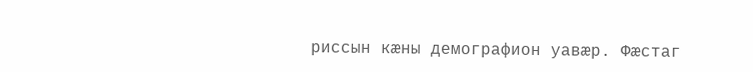риссын кæны демографион уавæр. Фæстаг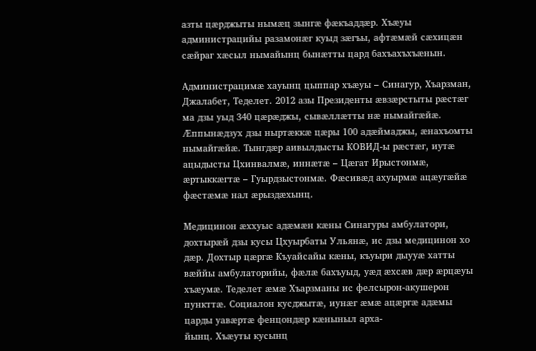азты цæрджыты нымæц зынгæ фæкъаддæр. Хъæуы администрацийы разамонæг куыд зæгъы, афтæмæй сæхицæн сæйраг хæсыл нымайынц бынæтты цард бахъахъхъæнын.

Администрацимæ хауынц цыппар хъæуы – Синагур, Хъарзман, Джалабет, Теделет. 2012 азы Президенты æвзæрстыты рæстæг ма дзы уыд 340 цæрæджы, сывæллæтты нæ нымайгæйæ. Æппынæдзух дзы ныртæккæ цæры 100 адæймаджы, æнахъомты нымайгæйæ. Тынгдæр аивылдысты КОВИД-ы рæстæг, иутæ ацыдысты Цхинвалмæ, иннæтæ – Цæгат Ирыстонмæ, æртыккæгтæ – Гуырдзыстонмæ. Фæсивæд ахуырмæ ацæугæйæ фæстæмæ нал æрыздæхынц.

Медицинон æххуыс адæмæн кæны Синагуры амбулатори, дохтырæй дзы кусы Цхуырбаты Ульянæ, ис дзы медицинон хо дæр. Дохтыр цæргæ Къуайсайы кæны, къуыри дыууæ хатты вæййы амбулаторийы, фæлæ бахъуыд, уæд æхсæв дæр æрцæуы хъæумæ. Теделет æмæ Хъарзманы ис фелсырон-акушерон пункттæ. Социалон кусджытæ, иунæг æмæ ацæргæ адæмы царды уавæртæ фенцондæр кæныныл арха-
йынц. Хъæуты кусынц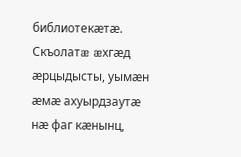библиотекæтæ. Скъолатæ æхгæд æрцыдысты, уымæн æмæ ахуырдзаутæ нæ фаг кæнынц,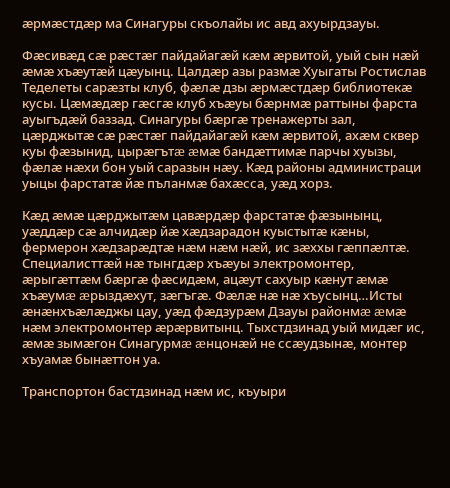æрмæстдæр ма Синагуры скъолайы ис авд ахуырдзауы.

Фæсивæд сæ рæстæг пайдайагæй кæм æрвитой, уый сын нæй æмæ хъæутæй цæуынц. Цалдæр азы размæ Хуыгаты Ростислав Теделеты сарæзты клуб, фæлæ дзы æрмæстдæр библиотекæ кусы. Цæмæдæр гæсгæ клуб хъæуы бæрнмæ раттыны фарста ауыгъдæй баззад. Синагуры бæргæ тренажерты зал, цæрджытæ сæ рæстæг пайдайагæй кæм æрвитой, ахæм сквер куы фæзынид, цырæгътæ æмæ бандæттимæ парчы хуызы, фæлæ нæхи бон уый саразын нæу. Кæд районы администраци уыцы фарстатæ йæ пъланмæ бахæсса, уæд хорз.

Кæд æмæ цæрджытæм цавæрдæр фарстатæ фæзынынц, уæддæр сæ алчидæр йæ хæдзарадон куыстытæ кæны, фермерон хæдзарæдтæ нæм нæм нæй, ис зæххы гæппæлтæ. Специалисттæй нæ тынгдæр хъæуы электромонтер, æрыгæттæм бæргæ фæсидæм, ацæут сахуыр кæнут æмæ хъæумæ æрыздæхут, зæгъгæ. Фæлæ нæ нæ хъусынц…Исты æнæнхъæлæджы цау, уæд фæдзурæм Дзауы районмæ æмæ нæм электромонтер æрæрвитынц. Тыхстдзинад уый мидæг ис, æмæ зымæгон Синагурмæ æнцонæй не ссæудзынæ, монтер хъуамæ бынæттон уа.

Транспортон бастдзинад нæм ис, къуыри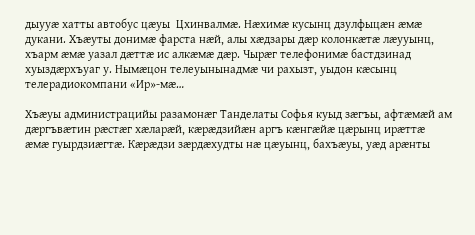дыууæ хатты автобус цæуы  Цхинвалмæ. Нæхимæ кусынц дзулфыцæн æмæ дукани. Хъæуты донимæ фарста нæй, алы хæдзары дæр колонкæтæ лæууынц, хъарм æмæ уазал дæттæ ис алкæмæ дæр. Чырæг телефонимæ бастдзинад хуыздæрхъуаг у. Нымæцон телеуынынадмæ чи рахызт, уыдон кæсынц телерадиокомпани «Ир»-мæ…

Хъæуы администрацийы разамонæг Танделаты Софья куыд зæгъы, афтæмæй ам дæргъвæтин рæстæг хæларæй, кæрæдзийæн аргъ кæнгæйæ цæрынц ирæттæ æмæ гуырдзиæгтæ. Кæрæдзи зæрдæхудты нæ цæуынц, бахъæуы, уæд арæнты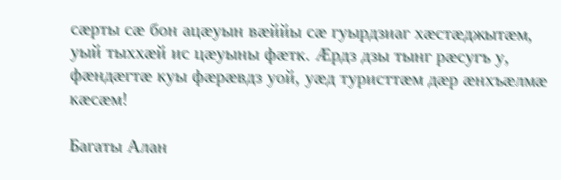сæрты сæ бон ацæуын вæййы сæ гуырдзиаг хæстæджытæм, уый тыххæй ис цæуыны фæтк. Æрдз дзы тынг рæсугъ у, фæндæгтæ куы фæрæвдз уой, уæд туристтæм дæр æнхъæлмæ кæсæм!

Багаты Алан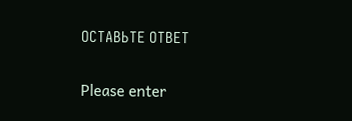ОСТАВЬТЕ ОТВЕТ

Please enter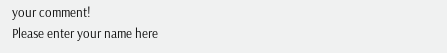your comment!
Please enter your name here